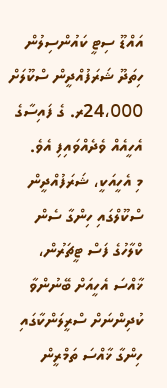އައްޑޫ ސިޓީ ކައުންސިލުން ހިތަދޫ ޝަރަފުއްދީން ސްކޫލަށް 24،000ރ. ގެ ފައިސާގެ އެހީއެއް ވެދެއްވައިފި އެވެ.
މި އެހީއަކީ، ޝަރަފުއްދީން ސްކޫލްގައި ހިންގާ ސެން ކްލާހުގެ ފަސް ޓީޗަރުން، ޚާއްސަ އެހީއަށް ބޭނުންވާ ކުދިންނަށް ސްރީލަންކާގައި ހިންގާ ޚާއްސަ ތަމްރީން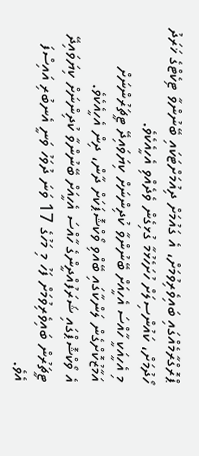ޕްރޮގްރާމެއްގައި ބައިވެރިވުމަށް، އެ ގައުމަށް ދިއުމަށްޓަކައި ބޭނުންވާ ޓިކެޓްގެ ޚަރަދު ހޯދުމަށް، ކައުންސިލަށް ހުށަހެޅުމާ ގުޅިގެން ވެދެއްވި އެހީއެކެވެ.
މި އެހީއަކީ ހާއްސަ އެހީއަށް ބޭނުންވާ ކުދިންނަށް ކިޔަވައިދޭ ޓީޗަރުންނަށް އަމާޒުކޮށްގެން ލަންކާގައި ބޭއްވި ވޯކްޝޮޕަކަށް ދާން، ދިން އެހީއެކެވެ.
އެ ވޯކްޝޮޕްގައި ޝަރަފުއްދީންގެ ހާއްސަ އެހީއަށް ބޭނުންވާ ކުދިންނަށް ކިޔަވައިދޭ ޓީޗަރުން ބައިވެރިވުމަށް ފަހު މި މަހުގެ 17 ވަނަ ދުވަހު ވަނީ އެނބުރި އައިސްފަ އެވެ.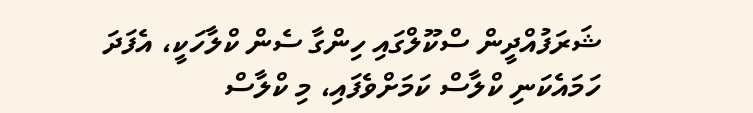ޝަރަފުއްދީން ސްކޫލްގައި ހިންގާ ސެން ކްލާހަކީ، އެފަދަ ހަމައެކަނި ކްލާސް ކަމަށްވެފައި، މި ކްލާސް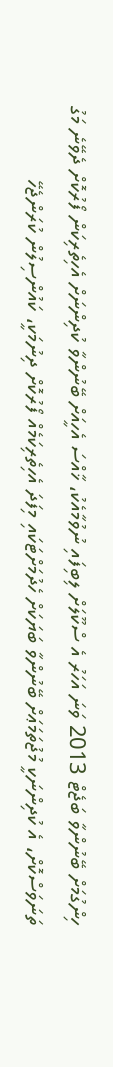ހިންގުމަށް ބޭނުންވާ ބަޖެޓް 2013 ވަނަ އަހަރު އެ ސްކޫލަށް ލިބިފައި ނުވުމާއެކު، ޚާއްސަ އެހީއަށް ބޭނުންވާ ކުދިންނަށް އެހިތެރިކަން ފޯރުކޮށް ދެވޭނެ މަގު ތަނަވަސްކޮށް، އެ ކުދިންނަކީ މުޖުތަމަޢަށް ބޭނުންވާ ބަޔަކަށް ހެދުމަށްޓަކައި މިފަދަ އެހިތެރިކަމެއް ފޯރުކޮށް ދިނުމަކީ، ކައުންސިލުން ކުރަންޖެހޭ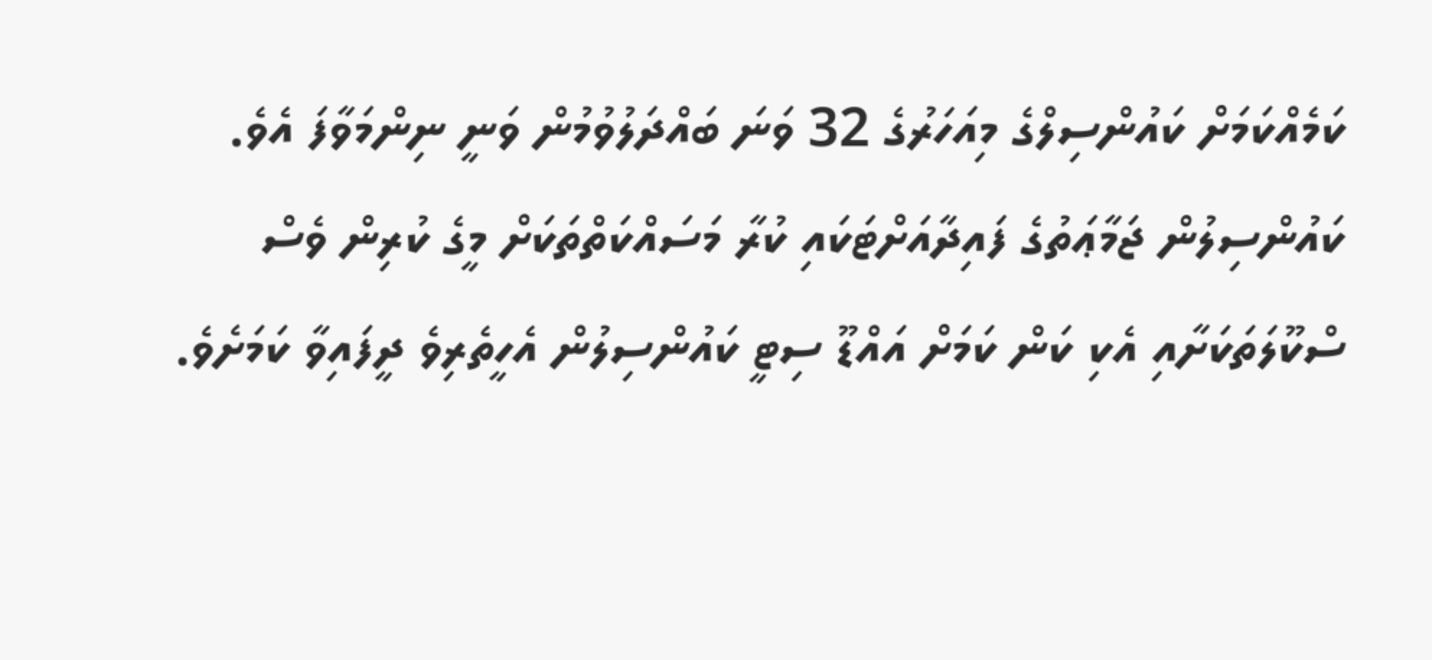ކަމެއްކަމަށް ކައުންސިލްގެ މިއަހަރުގެ 32 ވަނަ ބައްދަލުވުމުން ވަނީ ނިންމަވާފަ އެވެ.
ކައުންސިލުން ޖަމާޢަތުގެ ފައިދާއަށްޓަކައި ކުރާ މަސައްކަތްތަކަށް މީގެ ކުރިން ވެސް ސްކޫލަތަކަށާއި އެކި ކަން ކަމަށް އައްޑޫ ސިޓީ ކައުންސިލުން އެހީތެރިވެ ދީފައިވާ ކަމަށެވެ.